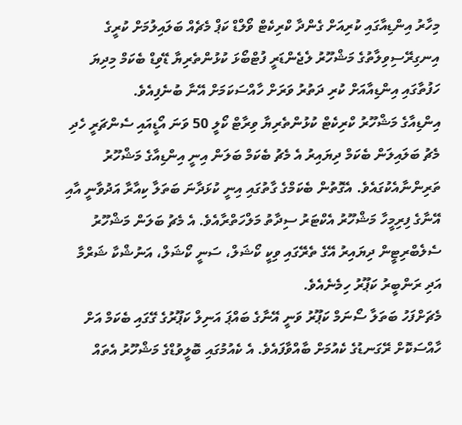މިހާރު އިންޑިއާގައި ކުރިއަށް ގެންދާ ކްރިކެޓް ވޯލްޑް ކަޕް މެޗެއް ބަލައިލުމަށް ކުރީގެ އިނގިރޭސިވިލާތުގެ މަޝްހޫރު ލެޖެންޑަރީ ފުޓްބޯޅަ ކުޅުންތެރިޔާ ޑޭވިޑް ބެކަމް މިދިޔަ ހަފުތާގައި އިންޑިއާއަށް ކުރި ދަތުރު ވަރަށް ހާއްސަކަމަށް އޭނާ ބުނެފިއެވެ.
އިންޑިއާގެ މަޝްހޫރު ކްރިކެޓް ކުޅުންތެރިޔާ ވިރާޓް ކޯލީ 50 ވަނަ އޯޑީއައި ސެންޗަރީ ހެދި މެޗު ބަލައިލަން ބެކަމް ދިޔައިރު އެ މެޗު ބެކަމް ބަލަން އިނީ އިންޑިއާގެ މަޝްހޫރު ތަރިންނާއެކުގައެވެ. އެގޮތުން ބެކަމްގެ ގާތުގައި އިނީ ކުޅަދާނަ ބަތަލާ ކިއާރާ އަދުވާނީ އާއި އޭނާގެ ފިރިމީހާ މަޝްހޫރު އެކްޓަރު ސިދާތު މަލްހަތްރާއެވެ. އެ މެޗު ބަލަން މަޝްހޫރު ސެލެބްރިޓީން ދިޔައިރު އޭގެ ތެރޭގައި ވިކީ ކޯޝަލް، ސަނީ ކޯޝަލް، އަނުޝްކާ ޝަރްމާ އަދި ރަންބީރު ކަޕޫރު ހިމެނެއެވެ.
މެޗަށްފަހު ބަތަލާ ސޯނަމް ކަޕޫރު ވަނީ އޭނާގެ ބައްޕަ އަނިލް ކަޕޫރުގެ ގޭގައި ބެކަމް އަށް ހާއްސަކޮށް ރޭގަނޑުގެ ކެއުމަށް ބާއްވާފައެވެ. އެ ކެއުމުގައި ބޮލީވުޑްގެ މަޝްހޫރު އެތައް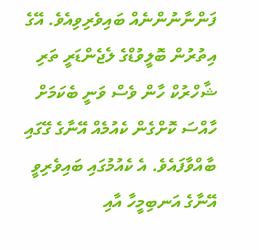ފަންނާނުންނެއް ބައިވެރިވިއެވެ. އޭގެ އިތުރުން ބޮލީވުޑްގެ ލެޖެންޑަރީ ތަރި ޝާހްރުކް ހާން ވެސް ވަނީ ބެކަމަށް ހާއްސަ ކޮށްގެން ކެއުމެއް އޭނާގެ ގޭގައި ބާއްވާފައެވެ. އެ ކެއުމުގައި ބައިވެރިވީ އޭނާގެ އަނބިމީހާ އާއި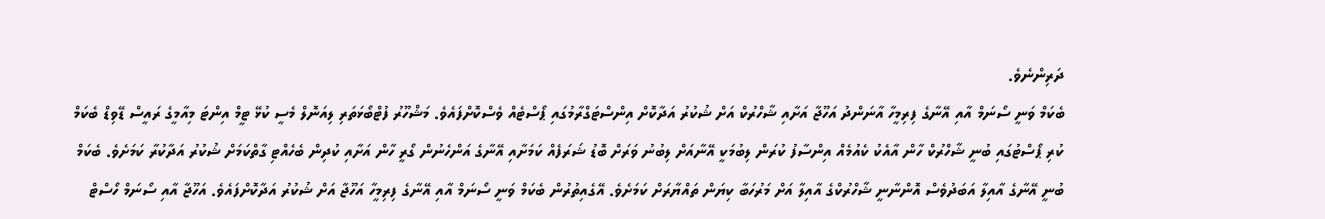ދަރިންނެވެ.
ބެކަމް ވަނީ ސޯނަމް އާއި އޭނާގެ ފިރިމީހާ އާނަންދު އަހޫޖާ އަށާއި ޝާހްރުކް އަށް ޝުކުރު އަދާކޮށް އިންސްޓަގްރާމުގައި ޕޯސްޓެއް ވެސްކޮށްފައެވެ. މަޝްހޫރު ފުޓްބޯޅަތަރި ލިއަނޮލް މެސީ ކުޅޭ ޓީމް އިންޓަ މިއާމީގެ ރައީސް ޑޭވިޑް ބެކަމް ކުރި ޕޯސްޓުގައި ބުނީ ޝާހްރުކް ހާން އާއެކު ކެއުމެއް އިންސާފު ކުރަން ލިބުމަކީ އޭނާއަށް ލިބުނު ވަރަށް ބޮޑު ޝަރަފެއް ކަމަށާއި އޭނާގެ އަންހެނުން ގޯރީ ހާން އަށާއި ކުދިން ބެހެއްޓި ގާތްކަމަށް ޝުކުރު އަދާކުރާ ކަމަށެވެ. ބެކަމް ބުނީ އޭނާގެ އާއިލާ އަބަދުވެސް އޮންނާނީ ޝާހްރުކްގެ އާއިލާ އަށް މަރުހަބާ ކިޔަން ތައްޔާރަށް ކަމަށެވެ. އޭގެއިތުރުން ބެކަމް ވަނީ ސޯނަމް އާއި އޭނާގެ ފިރިމީހާ އަހޫޖާ އަށް ޝުކުރު އަދާކޮށްފައެވެ. އަހޫޖާ އާއި ސޯނަމް ހޯސްޓް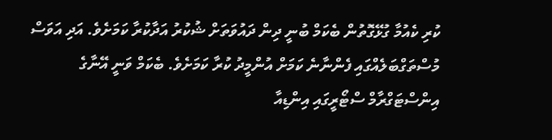ކުރި ކެއުމާ ގުޅޭގޮތުން ބެކަމް ބުނީ ދިން ދައުވަތަށް ޝުކުރު އަދާކުރާ ކަމަށެވެ. އަދި އަވަސް މުސްތަގްބަލެއްގައި ފެންނާނެ ކަމަށް އުންމީދު ކުރާ ކަމަށެވެ. ބެކަމް ވަނީ އޭނާގެ އިންސްޓަގްރާމް ސްޓޯރީގައި އިންޑިއާ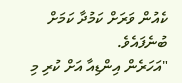ކެއުން ވަރަށް ކަމުދާ ކަމަށް ބުނެފައެވެ.
"އަހަރެން އިންޑިއާ އަށް ކުރި މި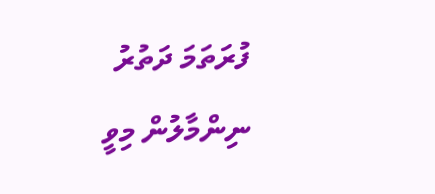ފުރަތަމަ ދަތުރު ނިންމާލުން މިވީ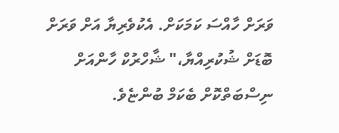ވަރަށް ހާއްސަ ކަމަކަށް. އެކުވެރިޔާ އަށް ވަރަށް ބޮޑަށް ޝުކުރިއްޔާ،" ޝާހްރުކް ހާންއަށް ނިސްބަތްކޮށް ބެކަމް ބުންޏެވެ.